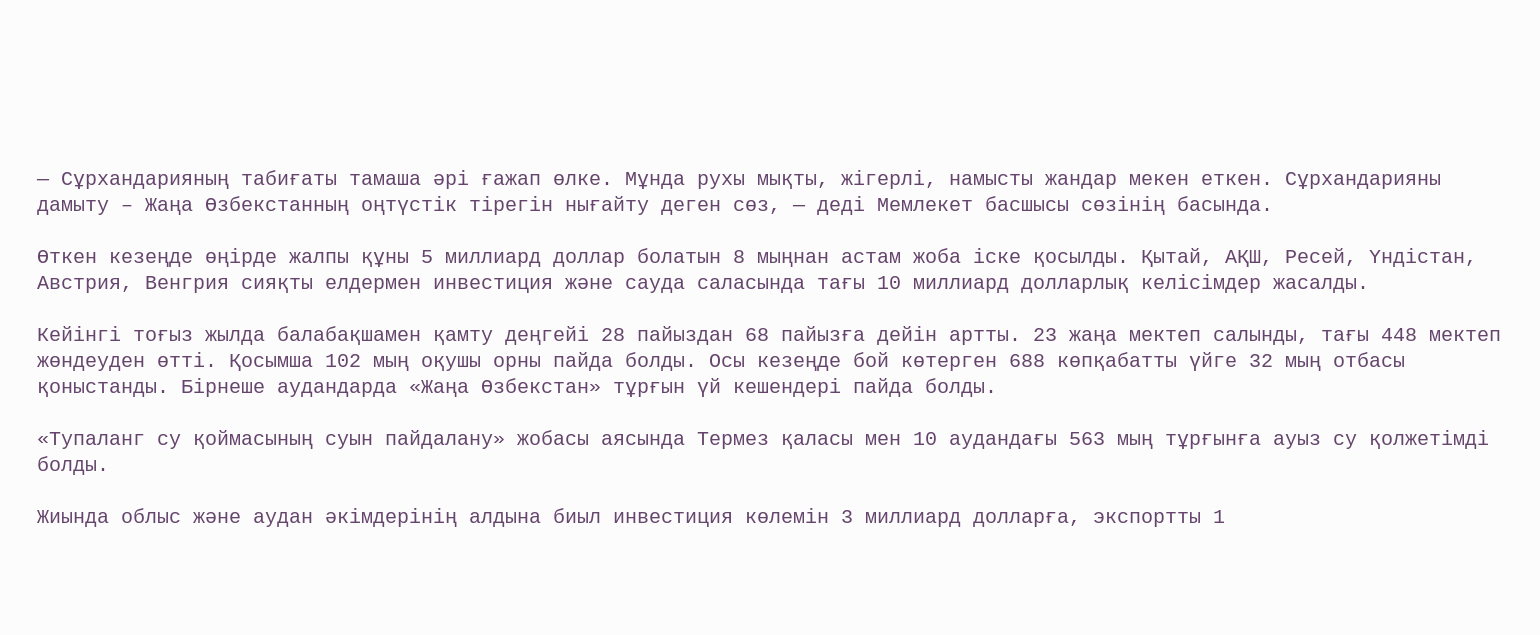— Сұрхандарияның табиғаты тамаша әрі ғажап өлке. Мұнда рухы мықты, жігерлі, намысты жандар мекен еткен. Сұрхандарияны дамыту – Жаңа Өзбекстанның оңтүстік тірегін нығайту деген сөз, — деді Мемлекет басшысы сөзінің басында.

Өткен кезеңде өңірде жалпы құны 5 миллиард доллар болатын 8 мыңнан астам жоба іске қосылды. Қытай, АҚШ, Ресей, Үндістан, Австрия, Венгрия сияқты елдермен инвестиция және сауда саласында тағы 10 миллиард долларлық келісімдер жасалды.

Кейінгі тоғыз жылда балабақшамен қамту деңгейі 28 пайыздан 68 пайызға дейін артты. 23 жаңа мектеп салынды, тағы 448 мектеп жөндеуден өтті. Қосымша 102 мың оқушы орны пайда болды. Осы кезеңде бой көтерген 688 көпқабатты үйге 32 мың отбасы қоныстанды. Бірнеше аудандарда «Жаңа Өзбекстан» тұрғын үй кешендері пайда болды.

«Тупаланг су қоймасының суын пайдалану» жобасы аясында Термез қаласы мен 10 аудандағы 563 мың тұрғынға ауыз су қолжетімді болды.

Жиында облыс және аудан әкімдерінің алдына биыл инвестиция көлемін 3 миллиард долларға, экспортты 1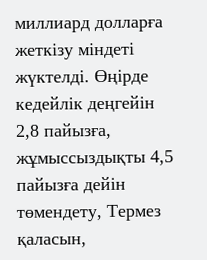миллиард долларға жеткізу міндеті жүктелді. Өңірде кедейлік деңгейін 2,8 пайызға, жұмыссыздықты 4,5 пайызға дейін төмендету, Термез қаласын,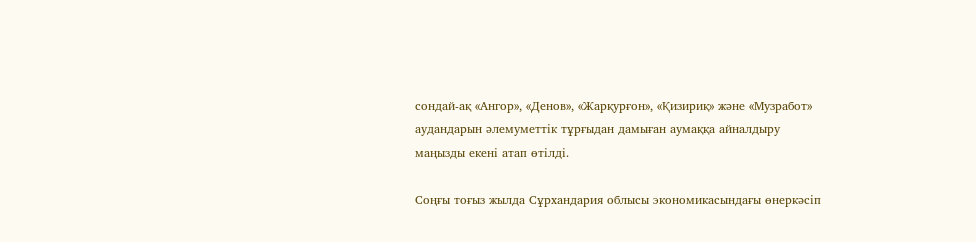сондай-ақ «Ангор», «Денов», «Жарқурғон», «Қизириқ» және «Музработ» аудандарын әлемуметтік тұрғыдан дамыған аумаққа айналдыру маңызды екені атап өтілді.

Соңғы тоғыз жылда Сұрхандария облысы экономикасындағы өнеркәсіп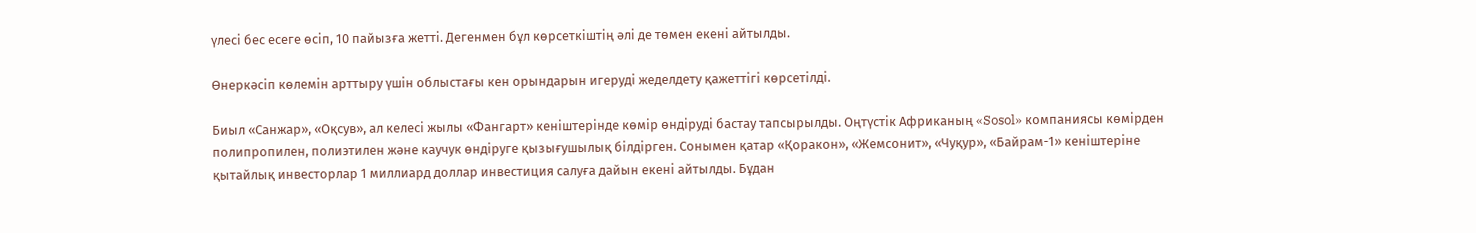үлесі бес есеге өсіп, 10 пайызға жетті. Дегенмен бұл көрсеткіштің әлі де төмен екені айтылды.

Өнеркәсіп көлемін арттыру үшін облыстағы кен орындарын игеруді жеделдету қажеттігі көрсетілді.

Биыл «Санжар», «Оқсув», ал келесі жылы «Фангарт» кеніштерінде көмір өндіруді бастау тапсырылды. Оңтүстік Африканың «Sosol» компаниясы көмірден полипропилен, полиэтилен және каучук өндіруге қызығушылық білдірген. Сонымен қатар «Қоракон», «Жемсонит», «Чуқур», «Байрам-1» кеніштеріне қытайлық инвесторлар 1 миллиард доллар инвестиция салуға дайын екені айтылды. Бұдан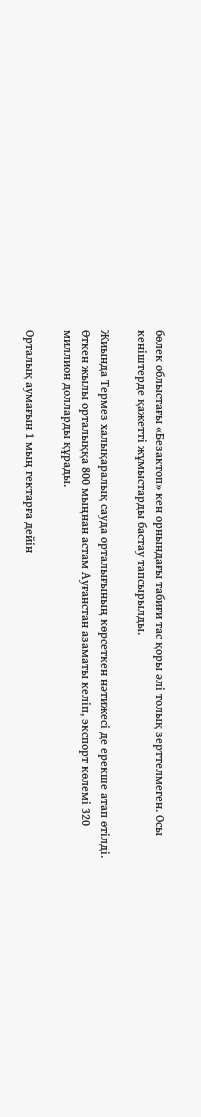бөлек облыстағы «Безактоп» кен орнындағы табиғи тас қоры әлі толық зерттелмеген. Осы кеніштерде қажетті жұмыстарды бастау тапсырылды.

Жиында Термез халықаралық сауда орталығының көрсеткен нәтижесі де ерекше атап өтілді. Өткен жылы орталыққа 800 мыңнан астам Ауғанстан азаматы келіп, экспорт көлемі 320 миллион долларды құрады.

Орталық аумағын 1 мың гектарға дейін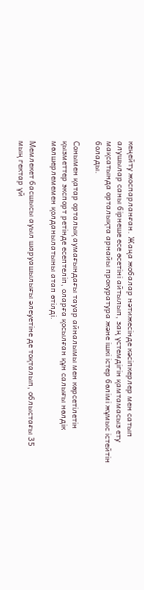кеңейту жоспарланған. Жаңа жобалар нәтижесінде кәсіпкерлер мен сатып алушылар саны бірнеше есе өсетіні айтылып, заң үстемдігін қамтамасыз ету мақсатында орталықта арнайы прокуратура және ішкі істер бөлімі жұмыс істейтін болады.

Сонымен қатар орталық аумағындағы тауар айналымы мен көрсетілетін қызметтер экспорт ретінде есептеліп, оларға қосылған құн салығы нөлдік мөлшерлемемен қолданылатыны атап өтілді.

Мемлекет басшысы ауыл шаруашылығы әлеуетіне де тоқталып, облыстағы 35 мың гектар үй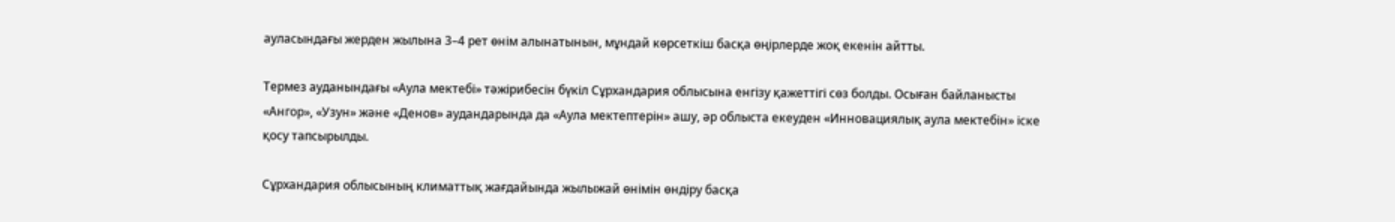ауласындағы жерден жылына 3–4 рет өнім алынатынын, мұндай көрсеткіш басқа өңірлерде жоқ екенін айтты.

Термез ауданындағы «Аула мектебі» тәжірибесін бүкіл Сұрхандария облысына енгізу қажеттігі сөз болды. Осыған байланысты «Ангор», «Узун» және «Денов» аудандарында да «Аула мектептерін» ашу, әр облыста екеуден «Инновациялық аула мектебін» іске қосу тапсырылды.

Сұрхандария облысының климаттық жағдайында жылыжай өнімін өндіру басқа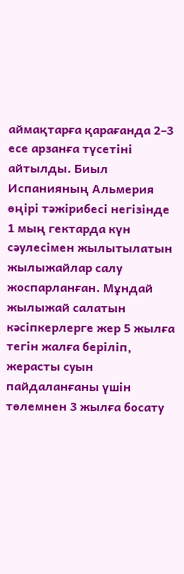аймақтарға қарағанда 2–3 есе арзанға түсетіні айтылды. Биыл Испанияның Альмерия өңірі тәжірибесі негізінде 1 мың гектарда күн сәулесімен жылытылатын жылыжайлар салу жоспарланған. Мұндай жылыжай салатын кәсіпкерлерге жер 5 жылға тегін жалға беріліп, жерасты суын пайдаланғаны үшін төлемнен 3 жылға босату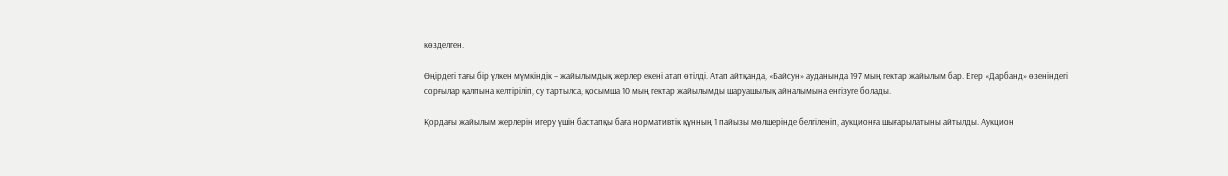көзделген.

Өңірдегі тағы бір үлкен мүмкіндік – жайылымдық жерлер екені атап өтілді. Атап айтқанда, «Байсун» ауданында 197 мың гектар жайылым бар. Егер «Дарбанд» өзеніндегі сорғылар қалпына келтіріліп, су тартылса, қосымша 10 мың гектар жайылымды шаруашылық айналымына енгізуге болады.

Қордағы жайылым жерлерін игеру үшін бастапқы баға нормативтік құнның 1 пайызы мөлшерінде белгіленіп, аукционға шығарылатыны айтылды. Аукцион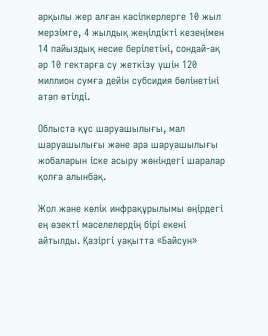арқылы жер алған кәсіпкерлерге 10 жыл мерзімге, 4 жылдық жеңілдікті кезеңімен 14 пайыздық несие берілетіні, сондай-ақ әр 10 гектарға су жеткізу үшін 120 миллион сумға дейін субсидия бөлінетіні атап өтілді.

Облыста құс шаруашылығы, мал шаруашылығы және ара шаруашылығы жобаларын іске асыру жөніндегі шаралар қолға алынбақ.

Жол және көлік инфрақұрылымы өңірдегі ең өзекті мәселелердің бірі екені айтылды. Қазіргі уақытта «Байсун»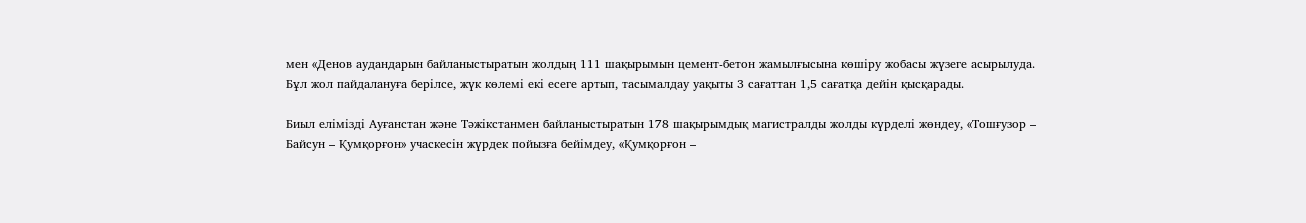мен «Денов аудандарын байланыстыратын жолдың 111 шақырымын цемент-бетон жамылғысына көшіру жобасы жүзеге асырылуда. Бұл жол пайдалануға берілсе, жүк көлемі екі есеге артып, тасымалдау уақыты 3 сағаттан 1,5 сағатқа дейін қысқарады.

Биыл елімізді Ауғанстан және Тәжікстанмен байланыстыратын 178 шақырымдық магистралды жолды күрделі жөндеу, «Тошғузор – Байсун – Қумқорғон» учаскесін жүрдек пойызға бейімдеу, «Қумқорғон –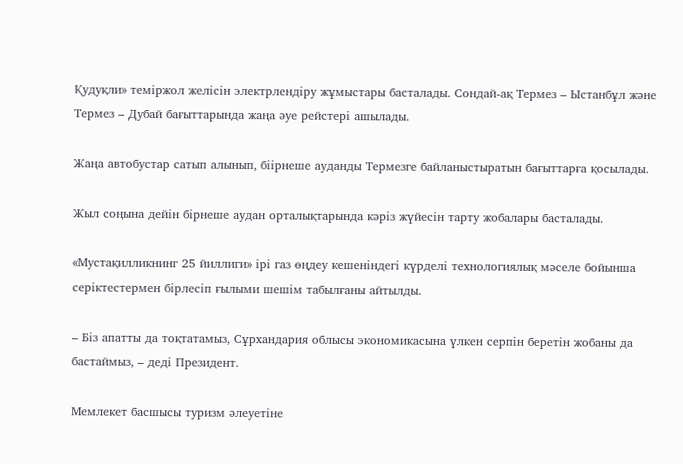Қудуқли» теміржол желісін электрлендіру жұмыстары басталады. Сондай-ақ Термез – Ыстанбұл және Термез – Дубай бағыттарында жаңа әуе рейстері ашылады.

Жаңа автобустар сатып алынып, біірнеше ауданды Термезге байланыстыратын бағыттарға қосылады.

Жыл соңына дейін бірнеше аудан орталықтарында кәріз жүйесін тарту жобалары басталады.

«Мустақилликнинг 25 йиллиги» ірі газ өңдеу кешеніндегі күрделі технологиялық мәселе бойынша серіктестермен бірлесіп ғылыми шешім табылғаны айтылды.

– Біз апатты да тоқтатамыз, Сұрхандария облысы экономикасына үлкен серпін беретін жобаны да бастаймыз, – деді Президент.

Мемлекет басшысы туризм әлеуетіне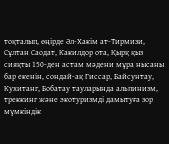тоқталып, өңірде Әл-Хакім ат-Тирмизи, Сұлтан Саодат, Какилдор ота, Қырқ қыз сияқты 150-ден астам мәдени мұра нысаны бар екенін, сондай-ақ Гиссар, Байсунтау, Кухитанг, Бобатау тауларында альпинизм, треккинг және экотуризмді дамытуға зор мүмкіндік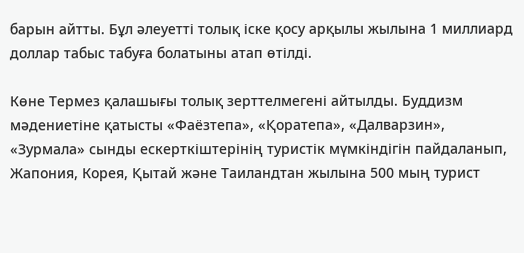барын айтты. Бұл әлеуетті толық іске қосу арқылы жылына 1 миллиард доллар табыс табуға болатыны атап өтілді.

Көне Термез қалашығы толық зерттелмегені айтылды. Буддизм мәдениетіне қатысты «Фаёзтепа», «Қоратепа», «Далварзин», «Зурмала» сынды ескерткіштерінің туристік мүмкіндігін пайдаланып, Жапония, Корея, Қытай және Таиландтан жылына 500 мың турист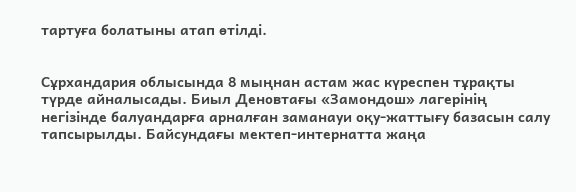тартуға болатыны атап өтілді.


Сұрхандария облысында 8 мыңнан астам жас күреспен тұрақты түрде айналысады. Биыл Деновтағы «Замондош» лагерінің негізінде балуандарға арналған заманауи оқу-жаттығу базасын салу тапсырылды. Байсундағы мектеп-интернатта жаңа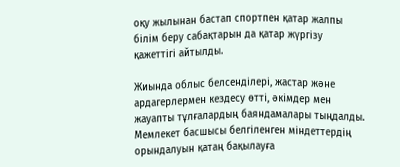оқу жылынан бастап спортпен қатар жалпы білім беру сабақтарын да қатар жүргізу қажеттігі айтылды.

Жиында облыс белсенділері, жастар және ардагерлермен кездесу өтті, әкімдер мен жауапты тұлғалардың баяндамалары тыңдалды. Мемлекет басшысы белгіленген міндеттердің орындалуын қатаң бақылауға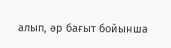алып, әр бағыт бойынша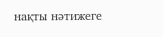нақты нәтижеге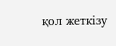қол жеткізу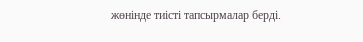жөнінде тиісті тапсырмалар берді.